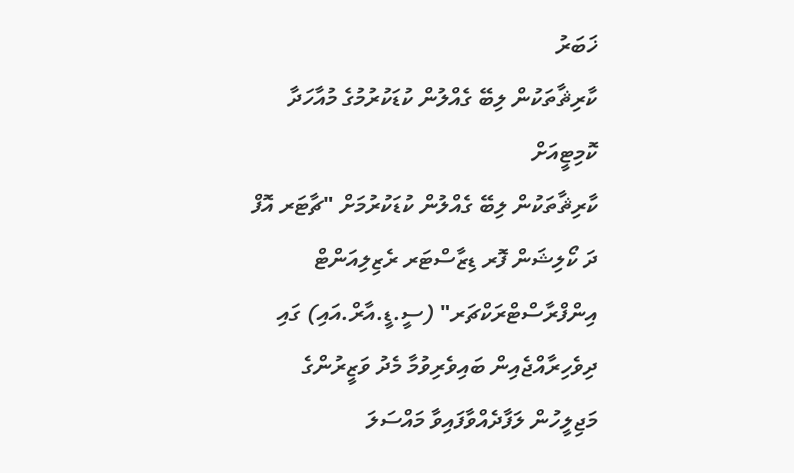ޚަބަރު
ކާރިޘާތަކުން ލިބޭ ގެއްލުން ކުޑަކުރުމުގެ މުއާހަދާ ކޮމިޓީއަށް
ކާރިޘާތަކުން ލިބޭ ގެއްލުން ކުޑަކުރުމަށް "ޗާޓަރ އޮފް ދަ ކޯލިޝަން ފޮރ ޑިޒާސްޓަރ ރެޒިލިއަންޓް އިންފްރާސްޓްރަކްޗަރ" (ސީ.ޑީ.އާރް.އައި) ގައި ދިވެހިރާއްޖެއިން ބައިވެރިވުމާ މެދު ވަޒީރުންގެ މަޖިލީހުން ލަފާދެއްވާފައިވާ މައްސަލަ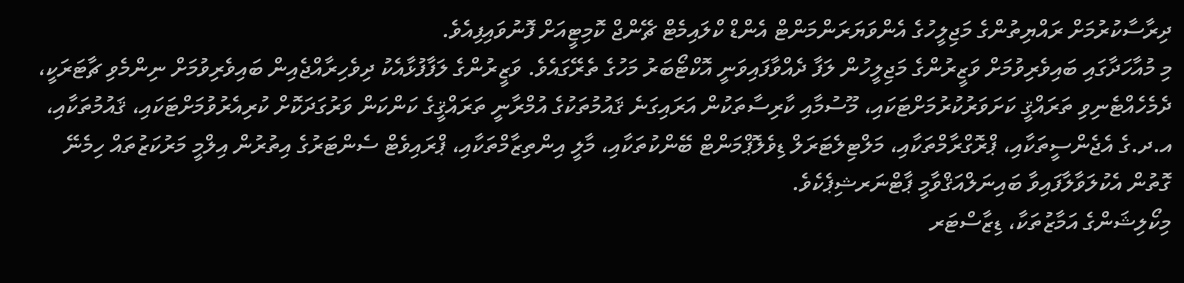ދިރާސާކުރުމަށް ރައްޔިތުންގެ މަޖިލީހުގެ އެންވަޔަރަންމަންޓް އެންޑް ކްލައިމެޓް ޗޭންޖް ކޮމިޓީއަށް ފޮނުވައިފިއެވެ.
މި މުއާހަދާގައި ބައިވެރިވުމަށް ވަޒީރުންގެ މަޖިލީހުން ލަފާ ދެއްވާފައިވަނީ އޮކްޓޯބަރު މަހުގެ ތެރޭގައެވެ. ވަޒީރުންގެ ލަފާފުޅާއެކު ދިވެހިރާއްޖެއިން ބައިވެރިވުމަށް ނިންމެވި ޗާޓަރަކީ، ދެމެހެއްޓެނިވި ތަރައްޤީ ކަށަވަރުކުރުމަށްޓަކައި، މޫސުމާއި ކާރިސާތަކުން އަރައިގަނެ ޤައުމުތަކުގެ އުމްރާނީ ތަރައްޤީގެ ކަންކަން ވަރުގަދަކޮށް ކުރިއެރުވުމަށްޓަކައި، ޤައުމުތަކާއި، އ.ދ.ގެ އެޖެންސީތަކާއި، ޕްރޮގްރާމްތަކާއި، މަލްޓިލެޓަރަލް ޑިވެލޮޕްމަންޓް ބޭންކުތަކާއި، މާލީ އިންތިޒާމްތަކާއި، ޕްރައިވެޓް ސެންޓަރުގެ އިތުރުން އިލްމީ މަރުކަޒުތައް ހިމެނޭ ގޮތުން އެކުލަވާލާފައިވާ ބައިނަލްއަޤްވާމީ ޕާޓްނަރޝިޕެކެވެ.
މިކޯލިޝަންގެ އަމާޒުތަކާ، ޑިޒާސްޓަރ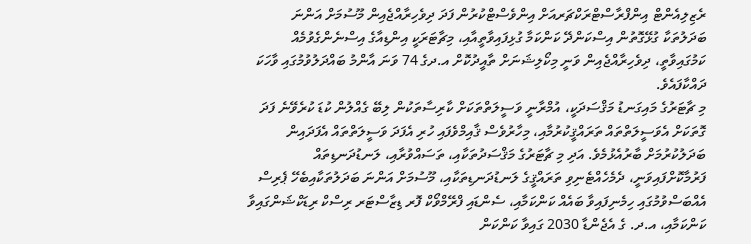ރެޒިލިއެންޓް އިންފްރާސްޓްރަކްޗަރއަށް އިންވެސްޓްކުރުން ފަދަ ދިވެހިރާއްޖެއިން މޫސުމަށް އަންނަ ބަދަލުތަކާ ގުޅޭގޮތުން އިސްކަންދޭ ކަންކަމާ ގުޅިފައިވާތީއާއި، މިޗާޓަރަކީ އިންޑިއާގެ އިސްނެންގެވުމެއް ކަމުގައިވާތީ، ދިވެހިރާއްޖެއިން ވަނީ މިކޯލިޝަނަށް ތާއީދުކޮށް އ.ދގެ 74 ވަނަ އާންމު ބައްދަލުވުމުގައި ވާހަކަ ދައްކާފައެވެ.
މި ޗާޓަރުގެ މައިގަނޑު މަޤްސަދަކީ، އުމްރާނީ ވަސީލަތްތަކަށް ކާރިސާތަކުން ލިބޭ ގެއްލުން ކުޑަ ކުރެވޭނެ ފަދަ ގޮތަކަށް އެވަސީލަތްތައް ތަރައްޤީކުރުމާއި، މިހާރުވެސް ޤާއިމްވެފައި ހުރި އެފަދަ ވަސީލަތްތައް އެފަދައިން ބަދަލުކުރުމަށް ބާރުއެޅުމެވެ. އަދި މި ޗާޓަރުގެ މަޤްސަދުތަކާއި، ތަސައްވުރާއި، ލަނޑުދަނޑިތައް ފަރުމާކޮށްފައިވަނީ، ދެމެހެއްޓެނިވި ތަރައްޤީގެ ލަނޑުދަނޑިތަކާއި، މޫސުމަށް އަންނަ ބަދަލުތަކާއިބެހޭ ޕެރިސް އެއްބަސްވުމުގައި ހިމެނިފައިވާ ބައެއް ކަންކަމާއި، ސެންޑައި ފްރޭމްވޯކް ފޮރ ޑިޒާސްޓަރ ރިސްކް ރިޑަކްޝަންގައިވާ ކަންކަމާއި، އ.ދ. ގެ އެޖެންޑާ 2030 ގައިވާ ކަންކަން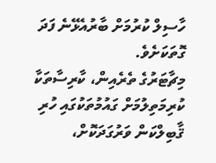ހާސިލް ކުރުމަށް ބާރުއެޅޭނެ ފަދަ ގޮތަކަށެވެ.
މިޗާޓަރުގެ ތެރެއިން، ކާރިސާތަކާ ކުރިމަތިލުމަށް ގައުމުތަކުގައި ހުރި ޤާބިލްކަން ވަރުގަދަކޮށް،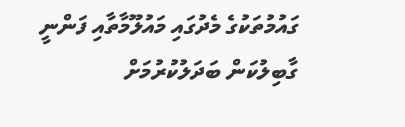ގައުމުތަކުގެ މެދުގައި މައުލޫމާތާއި ފަންނީ ގާބިލުކަން ބަދަލުކުރުމަށް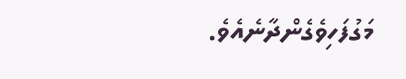މަގުފަހިވެގެންދާނެއެވެ.